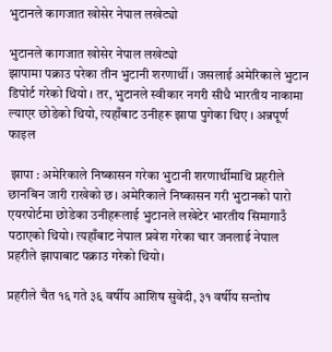भुटानले कागजात खोसेर नेपाल लखेट्यो

भुटानले कागजात खोसेर नेपाल लखेट्यो
झापामा पक्राउ परेका तीन भुटानी शरणार्थी । जसलाई अमेरिकाले भुटान डिपोर्ट गरेको थियो । तर, भुटानले स्वीकार नगरी सीधै भारतीय नाकामा ल्याएर छोडेको थियो, त्यहाँबाट उनीहरू झापा पुगेका थिए । अन्नपूर्ण फाइल

 झापा : अमेरिकाले निष्कासन गरेका भुटानी शरणार्थीमाथि प्रहरीले छानबिन जारी राखेको छ। अमेरिकाले निष्कासन गरी भुटानको पारो एयरपोर्टमा छोडेका उनीहरूलाई भुटानले लखेटेर भारतीय सिमागाउँ पठाएको थियो। त्यहाँबाट नेपाल प्रवेश गरेका चार जनलाई नेपाल प्रहरीले झापाबाट पक्राउ गरेको थियो।

प्रहरीले चैत १६ गते ३६ वर्षीय आशिष सुवेदी, ३१ वर्षीय सन्तोष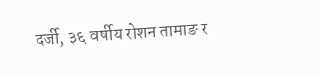दर्जी, ३६ वर्षीय रोशन तामाङ र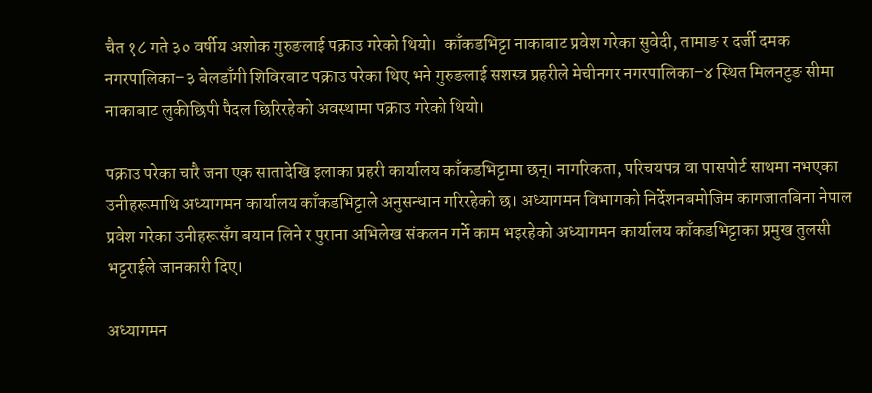चैत १८ गते ३० वर्षीय अशोक गुरुङलाई पक्राउ गरेको थियो।  काँकडभिट्टा नाकाबाट प्रवेश गरेका सुवेदी, तामाङ र दर्जी दमक नगरपालिका–३ बेलडाँगी शिविरबाट पक्राउ परेका थिए भने गुरुङलाई सशस्त्र प्रहरीले मेचीनगर नगरपालिका–४ स्थित मिलनटुङ सीमा नाकाबाट लुकीछिपी पैदल छिरिरहेको अवस्थामा पक्राउ गरेको थियो।

पक्राउ परेका चारै जना एक सातादेखि इलाका प्रहरी कार्यालय काँकडभिट्टामा छन्। नागरिकता, परिचयपत्र वा पासपोर्ट साथमा नभएका उनीहरूमाथि अध्यागमन कार्यालय काँकडभिट्टाले अनुसन्धान गरिरहेको छ। अध्यागमन विभागको निर्देशनबमोजिम कागजातबिना नेपाल प्रवेश गरेका उनीहरूसँग बयान लिने र पुराना अभिलेख संकलन गर्ने काम भइरहेको अध्यागमन कार्यालय काँकडभिट्टाका प्रमुख तुलसी भट्टराईले जानकारी दिए।

अध्यागमन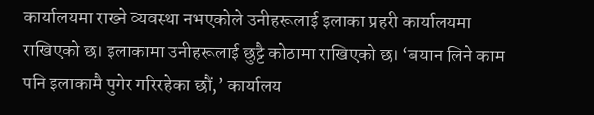कार्यालयमा राख्ने व्यवस्था नभएकोले उनीहरूलाई इलाका प्रहरी कार्यालयमा राखिएको छ। इलाकामा उनीहरूलाई छुट्टै कोठामा राखिएको छ। ‘बयान लिने काम पनि इलाकामै पुगेर गरिरहेका छौं,’ कार्यालय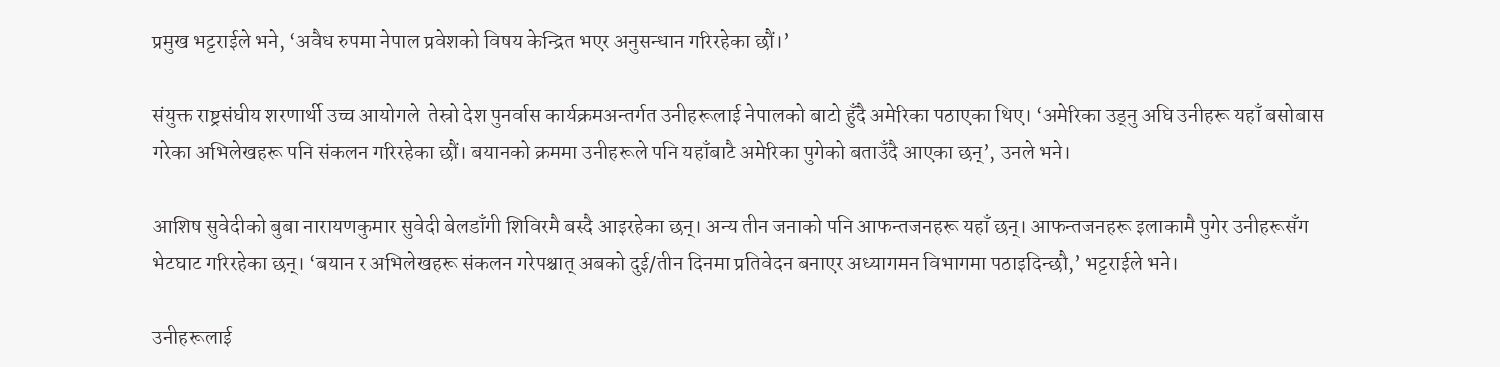प्रमुख भट्टराईले भने, ‘अवैध रुपमा नेपाल प्रवेशको विषय केन्द्रित भएर अनुसन्धान गरिरहेका छौं।’

संयुक्त राष्ट्रसंघीय शरणार्थी उच्च आयोगले  तेस्रो देश पुनर्वास कार्यक्रमअन्तर्गत उनीहरूलाई नेपालको बाटो हुँदै अमेरिका पठाएका थिए। ‘अमेरिका उड्नु अघि उनीहरू यहाँ बसोबास गरेका अभिलेखहरू पनि संकलन गरिरहेका छौं। बयानको क्रममा उनीहरूले पनि यहाँबाटै अमेरिका पुगेको बताउँदै आएका छन्’, उनले भने।

आशिष सुवेदीको बुबा नारायणकुमार सुवेदी बेलडाँगी शिविरमै बस्दै आइरहेका छन्। अन्य तीन जनाको पनि आफन्तजनहरू यहाँ छन्। आफन्तजनहरू इलाकामै पुगेर उनीहरूसँग भेटघाट गरिरहेका छन्। ‘बयान र अभिलेखहरू संकलन गरेपश्चात् अबको दुई/तीन दिनमा प्रतिवेदन बनाएर अध्यागमन विभागमा पठाइदिन्छौ,’ भट्टराईले भने।

उनीहरूलाई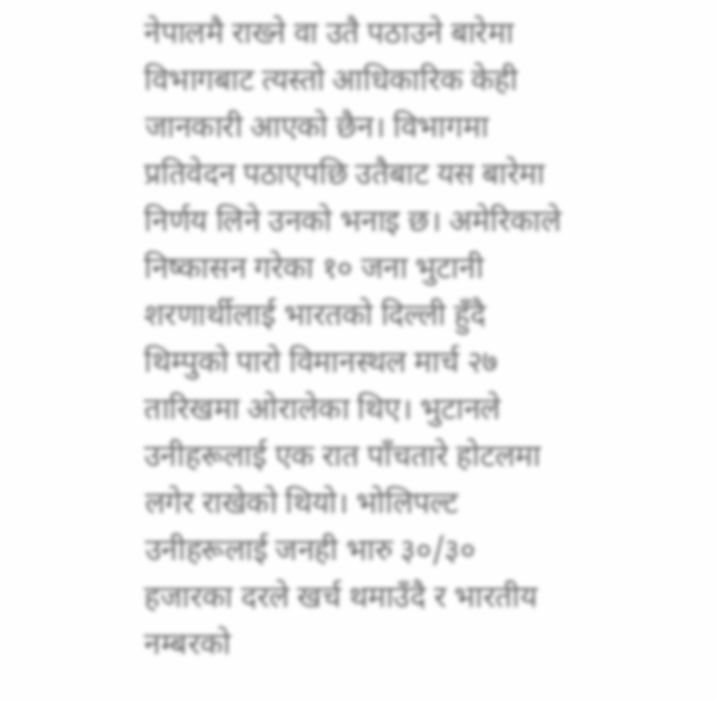नेपालमै राख्ने वा उतै पठाउने बारेमा विभागबाट त्यस्तो आधिकारिक केही जानकारी आएको छैन। विभागमा प्रतिवेदन पठाएपछि उतैबाट यस बारेमा निर्णय लिने उनको भनाइ छ। अमेरिकाले निष्कासन गरेका १० जना भुटानी शरणार्थीलाई भारतको दिल्ली हुँदै थिम्पुको पारो विमानस्थल मार्च २७ तारिखमा ओरालेका थिए। भुटानले उनीहरूलाई एक रात पाँचतारे होटलमा लगेर राखेको थियो। भोलिपल्ट उनीहरूलाई जनही भारु ३०/३० हजारका दरले खर्च थमाउँदै र भारतीय नम्बरको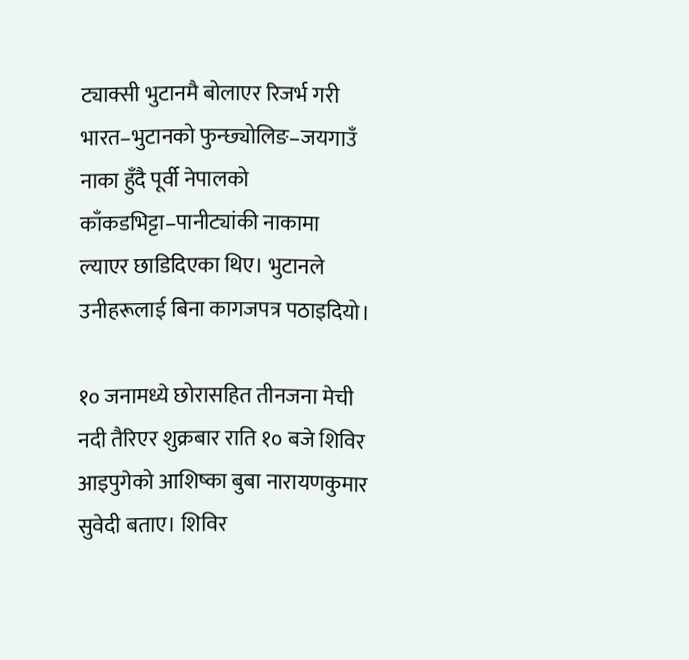ट्याक्सी भुटानमै बोलाएर रिजर्भ गरी भारत–भुटानको फुन्छ्योलिङ–जयगाउँ नाका हुँदै पूर्वी नेपालको काँकडभिट्टा–पानीट्यांकी नाकामा ल्याएर छाडिदिएका थिए। भुटानले उनीहरूलाई बिना कागजपत्र पठाइदियो।

१० जनामध्ये छोरासहित तीनजना मेची नदी तैरिएर शुक्रबार राति १० बजे शिविर आइपुगेको आशिष्का बुबा नारायणकुमार सुवेदी बताए। शिविर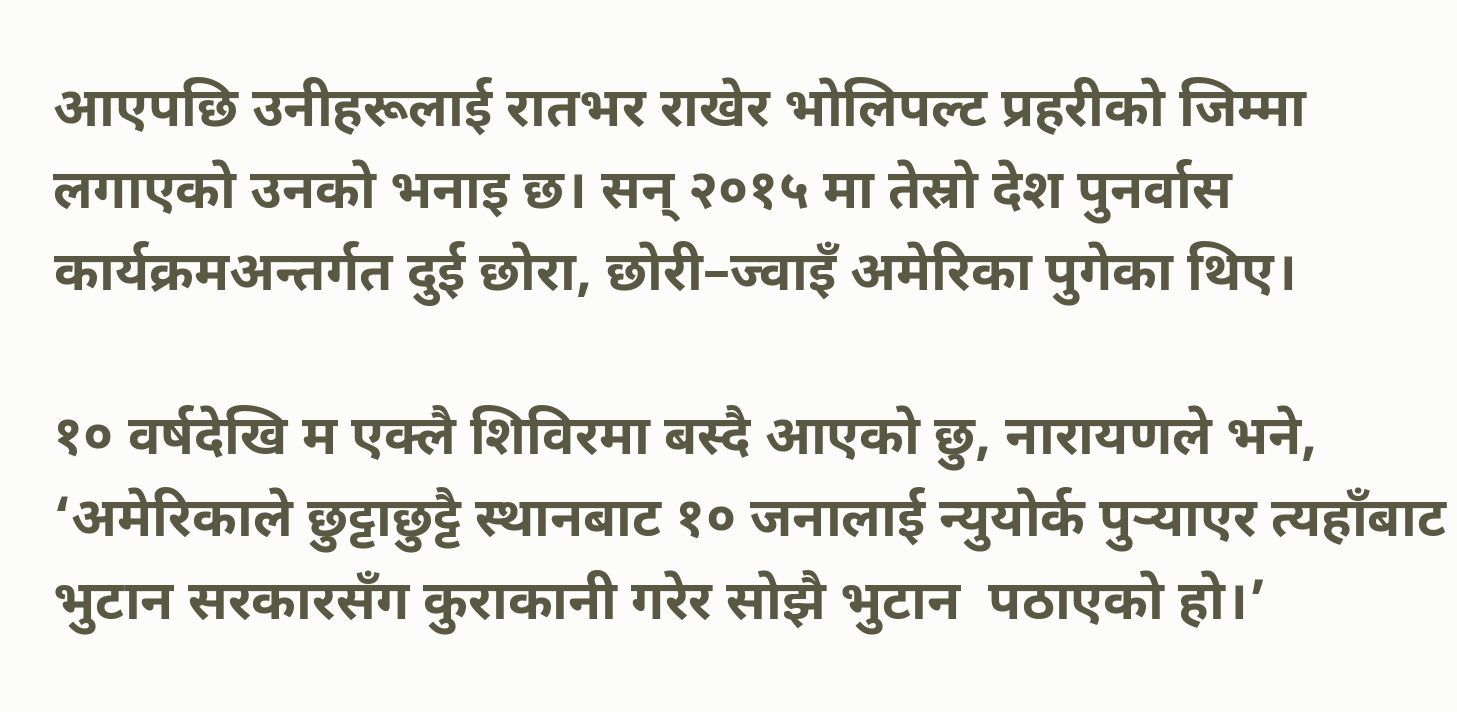आएपछि उनीहरूलाई रातभर राखेर भोलिपल्ट प्रहरीको जिम्मा लगाएको उनको भनाइ छ। सन् २०१५ मा तेस्रो देश पुनर्वास कार्यक्रमअन्तर्गत दुई छोरा, छोरी–ज्वाइँ अमेरिका पुगेका थिए।

१० वर्षदेखि म एक्लै शिविरमा बस्दै आएको छु, नारायणले भने, ‘अमेरिकाले छुट्टाछुट्टै स्थानबाट १० जनालाई न्युयोर्क पुर्‍याएर त्यहाँबाट भुटान सरकारसँग कुराकानी गरेर सोझै भुटान  पठाएको हो।’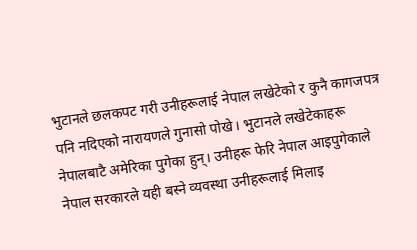भुटानले छलकपट गरी उनीहरूलाई नेपाल लखेटेको र कुनै कागजपत्र पनि नदिएको नारायणले गुनासो पोखे। भुटानले लखेटेकाहरू नेपालबाटै अमेरिका पुगेका हुन्। उनीहरू फेरि नेपाल आइपुगेकाले नेपाल सरकारले यही बस्ने व्यवस्था उनीहरूलाई मिलाइ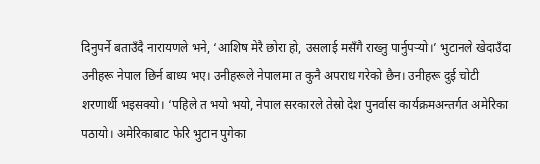दिनुपर्ने बताउँदै नारायणले भने, ‘आशिष मेरै छोरा हो, उसलाई मसँगै राख्नु पार्नुपर्‍यो।’ भुटानले खेदाउँदा उनीहरू नेपाल छिर्न बाध्य भए। उनीहरूले नेपालमा त कुनै अपराध गरेको छैन। उनीहरू दुई चोटी शरणार्थी भइसक्यो। ‘पहिले त भयो भयो, नेपाल सरकारले तेस्रो देश पुनर्वास कार्यक्रमअन्तर्गत अमेरिका पठायो। अमेरिकाबाट फेरि भुटान पुगेका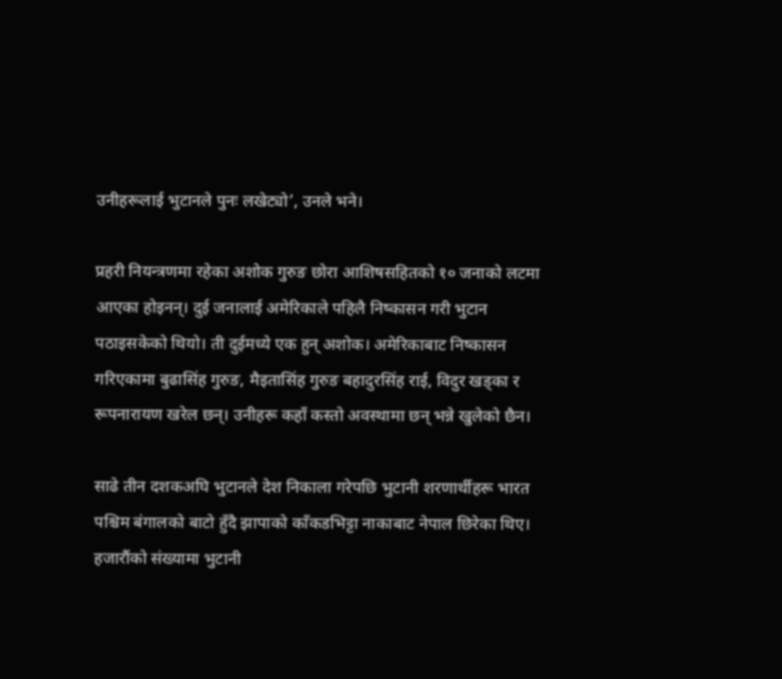उनीहरूलाई भुटानले पुनः लखेट्यो’, उनले भने।

प्रहरी नियन्त्रणमा रहेका अशोक गुरुङ छोरा आशिषसहितको १० जनाको लटमा आएका होइनन्। दुई जनालाई अमेरिकाले पहिलै निष्कासन गरी भुटान पठाइसकेको थियो। ती दुईमध्ये एक हुन् अशोक। अमेरिकाबाट निष्कासन गरिएकामा बुढासिंह गुरुङ, मैइतासिंह गुरुङ बहादुरसिंह राई, विदुर खड्का र रूपनारायण खरेल छन्। उनीहरू कहाँ कस्तो अवस्थामा छन् भन्ने खुलेको छैन।

साढे तीन दशकअघि भुटानले देश निकाला गरेपछि भुटानी शरणार्थीहरू भारत पश्चिम बंगालको बाटो हुँदै झापाको काँकडभिट्टा नाकाबाट नेपाल छिरेका थिए। हजारौंको संख्यामा भुटानी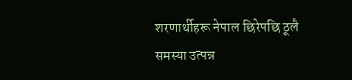शरणार्थीहरू नेपाल छिरेपछि ठूलै समस्या उत्पन्न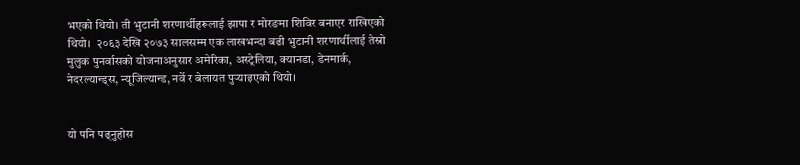भएको थियो। ती भुटानी शरणार्थीहरूलाई झापा र मोरङमा शिविर बनाएर राखिएको थियो।  २०६३ देखि २०७३ सालसम्म एक लाखभन्दा बढी भुटानी शरणार्थीलाई तेस्रो मुलुक पुनर्वासको योजनाअनुसार अमेरिका, अस्ट्रेलिया, क्यानडा, डेनमार्क, नेदरल्यान्ड्स, न्यूजिल्यान्ड, नर्वे र बेलायत पुर्‍याइएको थियो।


यो पनि पढ्नुहोस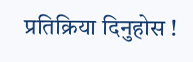प्रतिक्रिया दिनुहोस !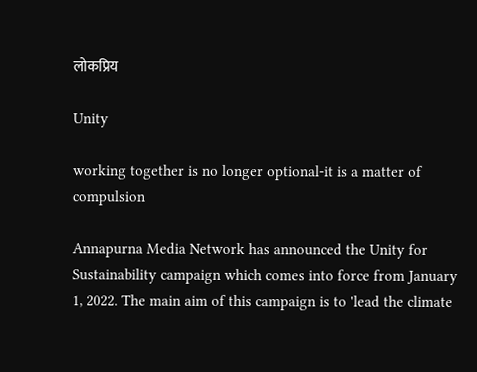लोकप्रिय

Unity

working together is no longer optional-it is a matter of compulsion

Annapurna Media Network has announced the Unity for Sustainability campaign which comes into force from January 1, 2022. The main aim of this campaign is to 'lead the climate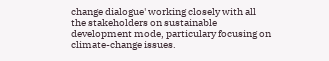change dialogue' working closely with all the stakeholders on sustainable development mode, particulary focusing on climate-change issues.